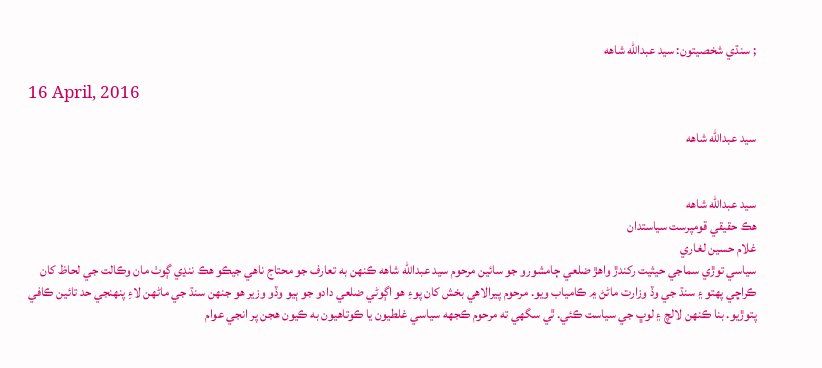; سنڌي شخصيتون: سيد عبدالله شاهه

16 April, 2016

سيد عبدالله شاهه


سيد عبدالله شاهه
هڪ حقيقي قومپرست سياستدان
غلام حسين لغاري
سياسي توڙي سماجي حيثيت رکندڙ واهڙ ضلعي ڄامشورو جو سائين مرحوم سيد عبدالله شاهه ڪنهن به تعارف جو محتاج ناهي جيڪو هڪ ننڍي ڳوٺ مان وڪالت جي لحاظ کان ڪراچي پهتو ۽ سنڌ جي وڏ وزارت ماڻڻ ۾ ڪامياب ويو. مرحوم پيرالاهي بخش کان پوءِ هو اڳوڻي ضلعي دادو جو ٻيو وڏو وزير هو جنهن سنڌ جي ماڻهن لاءِ پنهنجي حد تائين ڪافي پتوڙيو. بنا ڪنهن لالچ ۽ لوڀ جي سياست ڪئي. ٿي سگهي ته مرحوم ڪجهه سياسي غلطيون يا ڪوتاهيون به ڪيون هجن پر انجي عوام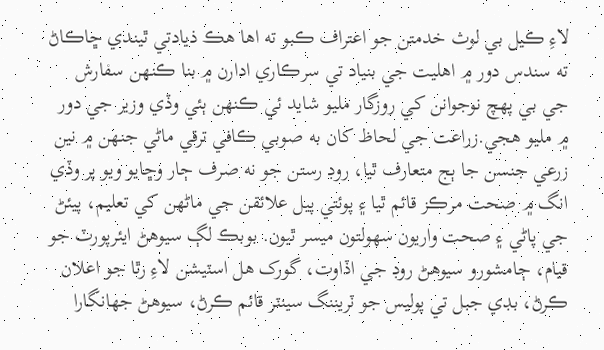لاءِ ڪيل بي لوث خدمتن جو اعتراف ڪبو ته اها هڪ ذيادتي ٿيندي ڇاڪاڻ ته سندس دور ۾ اهليت جي بنياد تي سرڪاري ادارن ۾ بنا ڪنهن سفارش جي بي پهچ نوجوانن کي روزگار مليو شايد ئي ڪنهن ٻئي وڏي وزير جي دور ۾ مليو هجي.زراعت جي لحاظ کان به صوبي ڪافي ترقي ماڻي جنهن ۾ نين زرعي جنسن جا ٻج متعارف ٿيا، روڊ رستن جو نه صرف ڄار وڇايو ويو پر وڏي انگ ۾ صحت مرڪز قائم ٿيا ۽ پوئتي پيل علائقن جي ماڻهن کي تعليم، پيئڻ جي پاڻي ۽ صحت واريون سهولتون ميسر ٿيون. بوبڪ لڳ سيوهڻ ايئرپورٽ جو قيام، ڄامشورو سيوهڻ روڊ جي اڏاوت، گورک هل اسٽيشن لاءِ رٿا جو اعلان ڪرڻ، بڊي جبل تي پوليس جو ٽريننگ سينٽر قائم ڪرڻ، سيوهڻ جهانگارا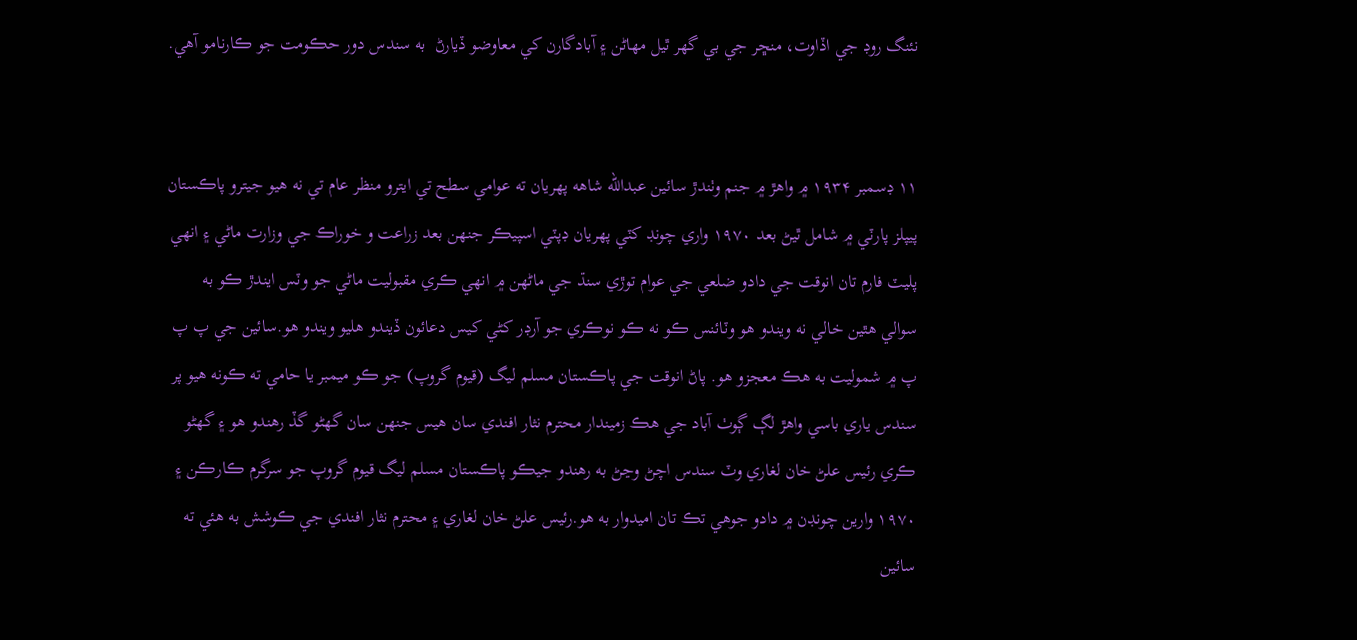نئنگ روڊ جي اڏاوت، منڇر جي بي گهر ٿيل مهاڻن ۽ آبادگارن کي معاوضو ڏيارڻ  به سندس دور حڪومت جو ڪارنامو آهي.


۱۱ ڊسمبر ۱۹۳۴ ۾ واهڙ ۾ جنم وٺندڙ سائين عبدالله شاهه پهريان ته عوامي سطح تي ايترو منظر عام تي نه هيو جيترو پاڪستان پيپلز پارٽي ۾ شامل ٿيڻ بعد ۱۹۷۰ واري چونڊ کٽي پهريان ڊپٽي اسپيڪر جنهن بعد زراعت و خوراڪ جي وزارت ماڻي ۽ انهي پليٽ فارم تان انوقت جي دادو ضلعي جي عوام توڙي سنڌ جي ماڻهن ۾ انهي ڪري مقبوليت ماڻي جو وٽس ايندڙ ڪو به سوالي هٿين خالي نه ويندو هو وٽائنس ڪو نه ڪو نوڪري جو آرڊر کڻي کيس دعائون ڏيندو هليو ويندو هو.سائين جي پ پ پ ۾ شموليت به هڪ معجزو هو. پاڻ انوقت جي پاڪستان مسلم ليگ (قيوم گروپ) جو ڪو ميمبر يا حامي ته ڪونه هيو پر سندس ياري باسي واهڙ لڳ ڳوٺ آباد جي هڪ زميندار محترم نثار افندي سان هيس جنهن سان گهڻو گڏ رهندو هو ۽ گهڻو ڪري رئيس علڻ خان لغاري وٽ سندس اچڻ وڃڻ به رهندو جيڪو پاڪستان مسلم ليگ قيوم گروپ جو سرگرم ڪارڪن ۽ ۱۹۷۰ وارين چونڊن ۾ دادو جوهي تڪ تان اميدوار به هو.رئيس علڻ خان لغاري ۽ محترم نثار افندي جي ڪوشش به هئي ته سائين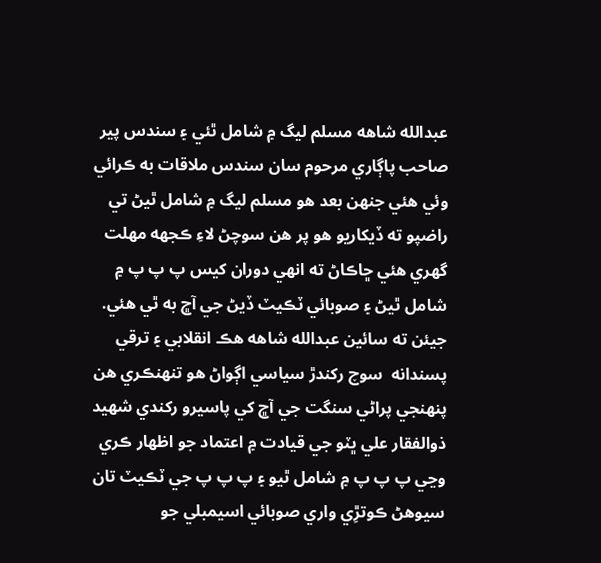عبدالله شاهه مسلم ليگ ۾ شامل ٿئي ۽ سندس پير صاحب پاڳاري مرحوم سان سندس ملاقات به ڪرائي وئي هئي جنهن بعد هو مسلم ليگ ۾ شامل ٿيڻ تي راضپو ته ڏيکاريو هو پر هن سوچڻ لاءِ ڪجهه مهلت گهري هئي ڇاڪاڻ ته انهي دوران کيس پ پ پ ۾ شامل ٿيڻ ۽ صوبائي ٽڪيٽ ڏيڻ جي آڇ به ٿي هئي. جيئن ته سائين عبدالله شاهه هڪ انقلابي ۽ ترقي پسندانه  سوچ رکندڙ سياسي اڳواڻ هو تنهنڪري هن پنهنجي پراڻي سنگت جي آڇ کي پاسيرو رکندي شهيد ذوالفقار علي ڀٽو جي قيادت ۾ اعتماد جو اظهار ڪري وڃي پ پ پ ۾ شامل ٿيو ۽ پ پ پ جي ٽڪيٽ تان سيوهڻ ڪوتڙِي واري صوبائي اسيمبلي جو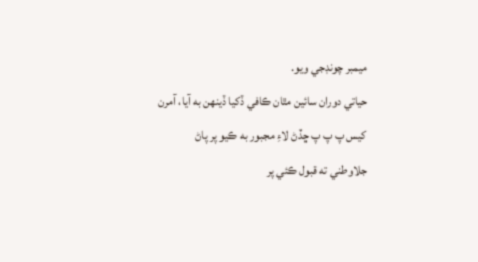ميمبر چونڊجي ويو.
حياتي دوران سائين مٿان ڪافي ڏکيا ڏينهن به آيا، آمرن کيس پ پ پ ڇڏڻ لاءِ مجبور به ڪيو پر پاڻ جلاوطني ته قبول ڪئي پر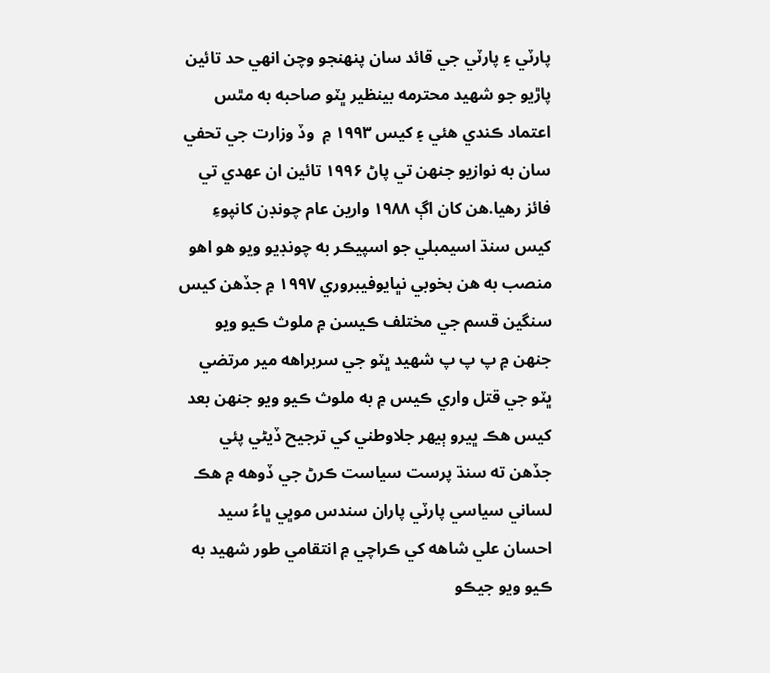پارٽي ۽ پارٽي جي قائد سان پنهنجو وچن انهي حد تائين پاڙيو جو شهيد محترمه بينظير ڀٽو صاحبه به مٿس اعتماد ڪندي هئي ۽ کيس ۱۹۹۳ ۾  وڏ وزارت جي تحفي سان به نوازيو جنهن تي پاڻ ۱۹۹۶ تائين ان عهدي تي فائز رهيا.هن کان اڳ ۱۹۸۸ وارين عام چونڊن کانپوءِ کيس سنڌ اسيمبلي جو اسپيڪر به چونڊيو ويو هو اهو منصب به هن بخوبي نڀايوفيبروري ۱۹۹۷ ۾ جڏهن کيس سنگين قسم جي مختلف ڪيسن ۾ ملوث ڪيو ويو جنهن ۾ پ پ پ شهيد ڀٽو جي سربراهه مير مرتضي ڀٽو جي قتل واري ڪيس ۾ به ملوث ڪيو ويو جنهن بعد کيس هڪ ڀيرو ٻيهر جلاوطني کي ترجيح ڏيڻي پئي جڏهن ته سنڌ پرست سياست ڪرڻ جي ڏوهه ۾ هڪ لساني سياسي پارٽي پاران سندس موڀي ڀاءُ سيد احسان علي شاهه کي ڪراچي ۾ انتقامي طور شهيد به ڪيو ويو جيڪو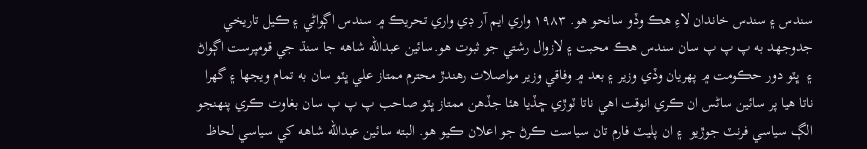سندس ۽ سندس خاندان لاءِ هڪ وڏو سانحو هو. ۱۹۸۳ واري ايم آر ڊي واري تحريڪ ۾ سندس اڳواڻي ۽ ڪيل تاريخي جدوجهد به پ پ پ سان سندس هڪ محبت ۽ لازوال رشتي جو ثبوت هو.سائين عبدالله شاهه جا سنڌ جي قومپرست اڳواڻ ۽  ڀٽو دور حڪومت ۾ پهريان وڏي وزير ۽ بعد ۾ وفاقي وزير مواصلات رهندڙ محترم ممتاز علي ڀٽو سان به تمام ويجها ۽ گهرا ناتا هيا پر سائين ساڻس ان ڪري انوقت اهي ناتا ٽوڙي ڇڏيا هئا جڏهن ممتاز ڀٽو صاحب پ پ پ سان بغاوت ڪري پنهنجو الڳ سياسي فرنٽ جوڙيو  ۽ ان پليٽ فارم تان سياست ڪرڻ جو اعلان ڪيو هو. البته سائين عبدالله شاهه کي سياسي لحاظ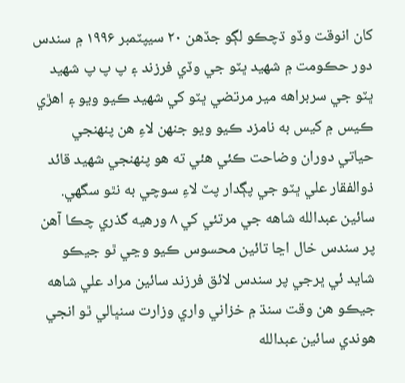کان انوقت وڏو ڌچڪو لڳو جڏهن ۲۰ سيپٽمبر ۱۹۹۶ ۾ سندس دور حڪومت ۾ شهيد ڀٽو جي وڏي فرزند ۽ پ پ پ شهيد ڀٽو جي سربراهه مير مرتضي ڀٽو کي شهيد ڪيو ويو ۽ اهڙي ڪيس ۾ کيس به نامزد ڪيو ويو جنهن لاءِ هن پنهنجي حياتي دوران وضاحت ڪئي هئي ته هو پنهنجي شهيد قائد ذوالفقار علي ڀٽو جي پڳدار پٽ لاءِ سوچي به نٿو سگهي.
سائين عبدالله شاهه جي مرتئي کي ۸ ورهيه گذري چڪا آهن پر سندس خال اڃا تائين محسوس ڪيو وڃي ٿو جيڪو شايد ئي ڀرجي پر سندس لائق فرزند سائين مراد علي شاهه جيڪو هن وقت سنڌ ۾ خزاني واري وزارت سنڀالي ٿو انجي هوندي سائين عبدالله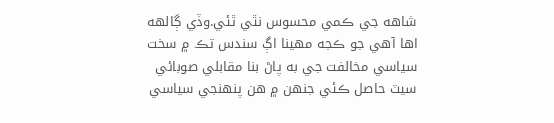شاهه جي ڪمي محسوس نٿي ٿئي.وڏي ڳالهه اها آهي جو ڪجه مهينا اڳ سندس تڪ ۾ سخت سياسي مخالفت جي به پاڻ بنا مقابلي صوبائي سيٽ حاصل ڪئي جنهن ۾ هن پنهنجي سياسي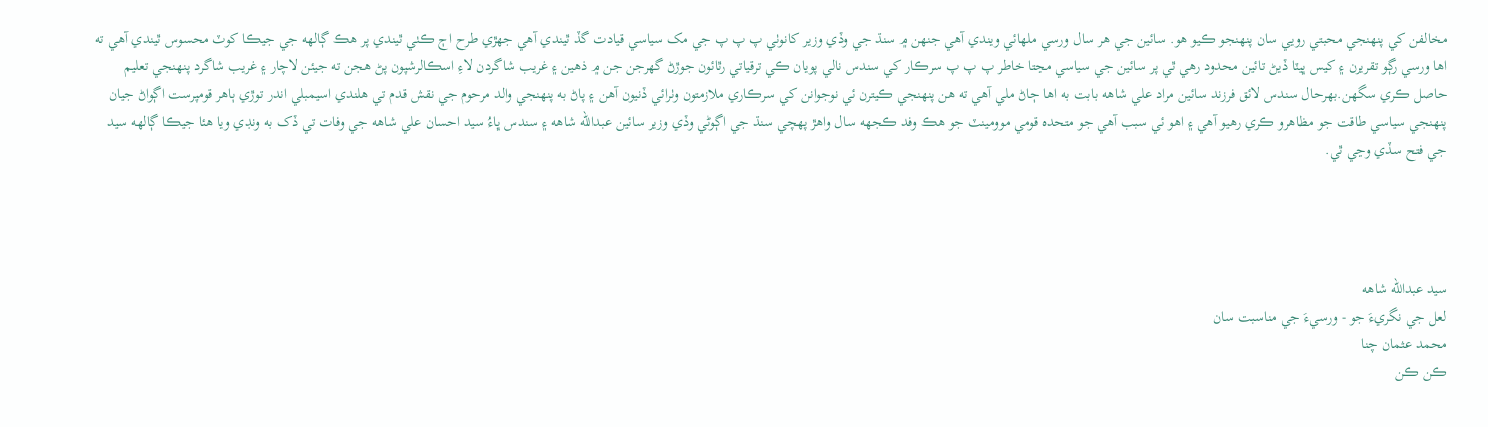مخالفن کي پنهنجي محبتي رويي سان پنهنجو ڪيو هو. سائين جي هر سال ورسي ملهائي ويندي آهي جنهن ۾ سنڌ جي وڏي وزير کانوٺي پ پ پ جي مک سياسي قيادت گڏ ٿيندي آهي جهڙي طرح اڄ ڪٺي ٿيندي پر هڪ ڳالهه جي جيڪا کوٽ محسوس ٿيندي آهي ته اها ورسي رڳو تقريرن ۽ کيس ڀيٽا ڏيڻ تائين محدود رهي ٿي پر سائين جي سياسي مڃتا خاطر پ پ پ سرڪار کي سندس نالي پويان ڪي ترقياتي رٿائون جوڙڻ گهرجن جن ۾ ذهين ۽ غريب شاگردن لاءِ اسڪالرشپون پڻ هجن ته جيئن لاچار ۽ غريب شاگرد پنهنجي تعليم حاصل ڪري سگهن.بهرحال سندس لائق فرزند سائين مراد علي شاهه بابت به اها ڄاڻ ملي آهي ته هن پنهنجي ڪيترن ئي نوجوانن کي سرڪاري ملازمتون وٺرائي ڏنيون آهن ۽ پاڻ به پنهنجي والد مرحوم جي نقش قدم تي هلندي اسيمبلي اندر توڙي ٻاهر قومپرست اڳواڻ جيان پنهنجي سياسي طاقت جو مظاهرو ڪري رهيو آهي ۽ اهو ئي سبب آهي جو متحده قومي موومينٽ جو هڪ وفد ڪجهه سال واهڙ پهچي سنڌ جي اڳوڻي وڏي وزير سائين عبدالله شاهه ۽ سندس ڀاءُ سيد احسان علي شاهه جي وفات تي ڏک به ونڊي ويا هئا جيڪا ڳالهه سيد جي فتح سڏي وڃي ٿي.




سيد عبدالله شاهه
لعل جي نگريءَ جو - ورسيءَ جي مناسبت سان
محمد عثمان چنا
ڪن ڪن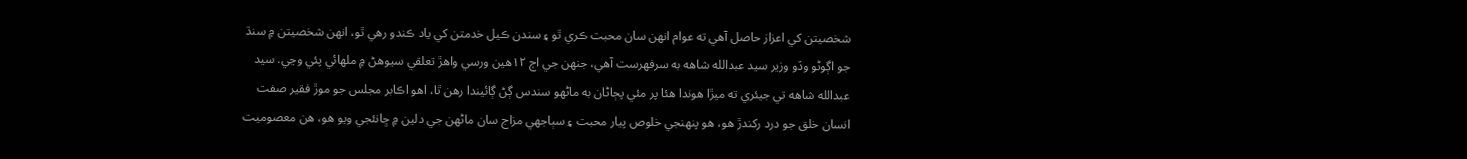شخصيتن کي اعزاز حاصل آهي ته عوام انهن سان محبت ڪري ٿو ۽ سندن ڪيل خدمتن کي ياد ڪندو رهي ٿو، انهن شخصيتن ۾ سنڌ جو اڳوڻو وڏو وزير سيد عبدالله شاهه به سرفهرست آهي، جنهن جي اڄ ۱۲هين ورسي واهڙ تعلقي سيوهڻ ۾ ملهائي پئي وڃي. سيد عبدالله شاهه تي جيئري ته ميڙا هوندا هئا پر مئي پڄاڻان به ماڻهو سندس ڳڻ ڳائيندا رهن ٿا، اهو اڪابر مجلس جو موڙ فقير صفت انسان خلق جو درد رکندڙ هو، هو پنهنجي خلوص پيار محبت ۽ سٻاجهي مزاج سان ماڻهن جي دلين ۾ ڇانئجي ويو هو، هن معصوميت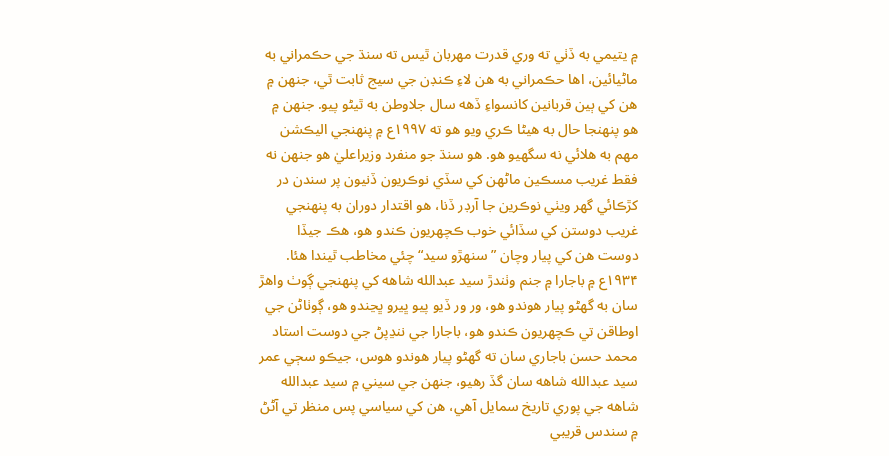۾ يتيمي به ڏٺي ته وري قدرت مهربان ٿيس ته سنڌ جي حڪمراني به ماڻيائين، اها حڪمراني به هن لاءِ ڪنڊن جي سيج ثابت ٿي، جنهن ۾ هن کي ٻين قربانين کانسواءِ ڏهه سال جلاوطن به ٿيڻو پيو. جنهن ۾ هو پنهنجا حال به هيڻا ڪري ويو هو ته ۱۹۹۷ع ۾ پنهنجي اليڪشن مهم به هلائي نه سگهيو هو. هو سنڌ جو منفرد وزيراعليٰ هو جنهن نه فقط غريب مسڪين ماڻهن کي سڏي نوڪريون ڏنيون پر سندن در کڙڪائي گهر ويٺي نوڪرين جا آرڊر ڏنا، هو اقتدار دوران به پنهنجي غريب دوستن کي سڏائي خوب ڪچهريون ڪندو هو، هڪ جيڏا دوست هن کي پيار وچان ”سنهڙو سيد“ چئي مخاطب ٿيندا هئا.
۱۹۳۴ع ۾ باجارا ۾ جنم وٺندڙ سيد عبدالله شاهه کي پنهنجي ڳوٺ واهڙ سان به گهڻو پيار هوندو هو، ور ور ڏيو پيو ڀيرو ڀڃندو هو، ڳوٺاڻن جي اوطاقن تي ڪچهريون ڪندو هو، باجارا جي ننڍپڻ جي دوست استاد محمد حسن باجاري سان ته گهڻو پيار هوندو هوس، جيڪو سڄي عمر سيد عبدالله شاهه سان گڏ رهيو، جنهن جي سيني ۾ سيد عبدالله شاهه جي پوري تاريخ سمايل آهي، هن کي سياسي پس منظر تي آڻڻ ۾ سندس قريبي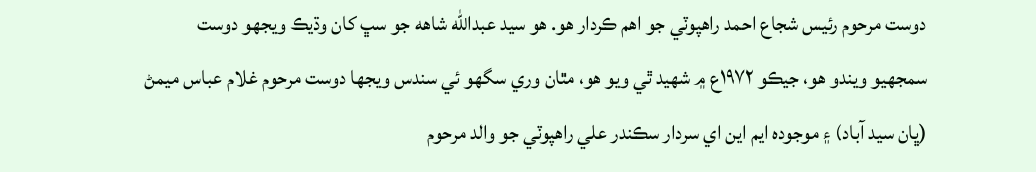دوست مرحوم رئيس شجاع احمد راهپوٽي جو اهم ڪردار هو. هو سيد عبدالله شاهه جو سڀ کان وڌيڪ ويجهو دوست سمجهيو ويندو هو، جيڪو ۱۹۷۲ع ۾ شهيد ٿي ويو هو، مٿان وري سگهو ئي سندس ويجها دوست مرحوم غلام عباس ميمڻ (ڀان سيد آباد) ۽ موجوده ايم اين اي سردار سڪندر علي راهپوٽي جو والد مرحوم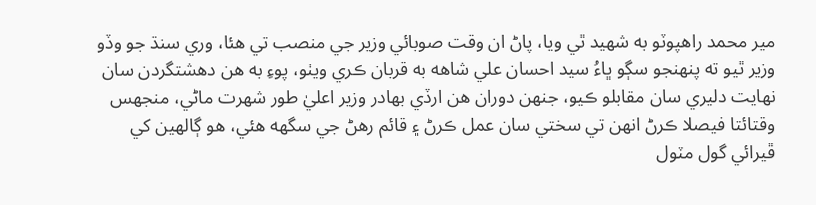مير محمد راهپوٽو به شهيد ٿي ويا، پاڻ ان وقت صوبائي وزير جي منصب تي هئا، وري سنڌ جو وڏو وزير ٿيو ته پنهنجو سڳو ڀاءُ سيد احسان علي شاهه به قربان ڪري ويٺو، پوءِ به هن دهشتگردن سان نهايت دليري سان مقابلو ڪيو، جنهن دوران هن ارڏي بهادر وزير اعليٰ طور شهرت ماڻي، منجهس وقتائتا فيصلا ڪرڻ انهن تي سختي سان عمل ڪرڻ ۽ قائم رهڻ جي سگهه هئي، هو ڳالهين کي ڦيرائي گول مٽول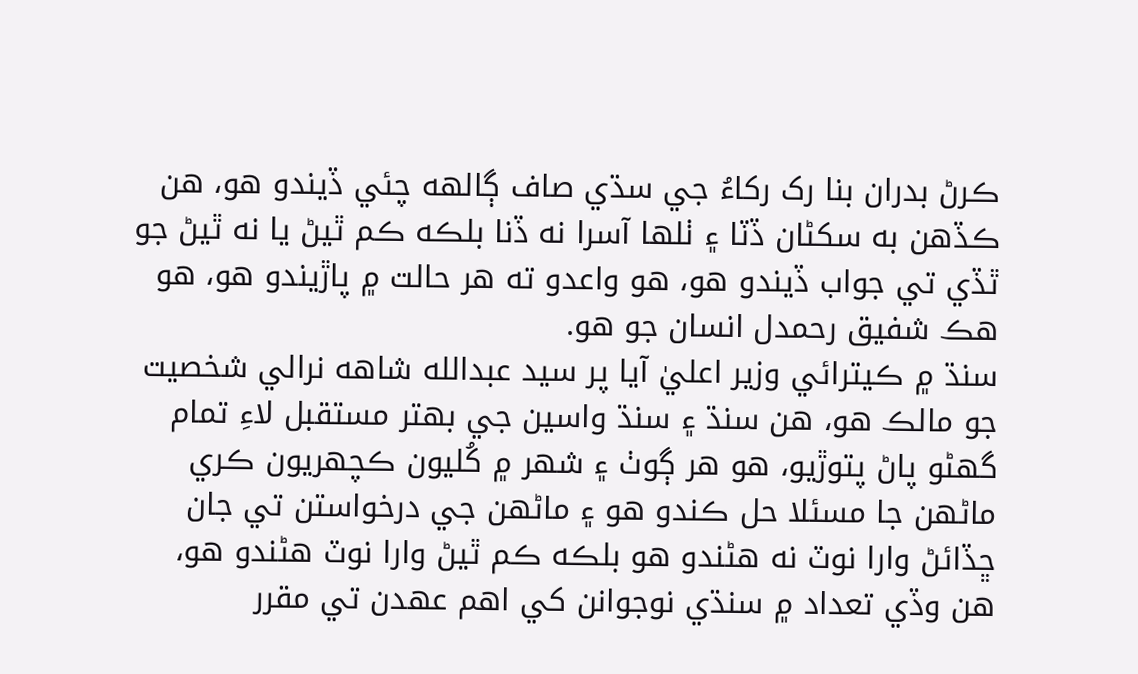ڪرڻ بدران بنا رک رکاءُ جي سڌي صاف ڳالهه چئي ڏيندو هو، هن ڪڏهن به سکڻان ڏٽا ۽ ٺلها آسرا نه ڏنا بلڪه ڪم ٿيڻ يا نه ٿيڻ جو ٿڏي تي جواب ڏيندو هو، هو واعدو ته هر حالت ۾ پاڙيندو هو، هو هڪ شفيق رحمدل انسان جو هو.
سنڌ ۾ ڪيترائي وزير اعليٰ آيا پر سيد عبدالله شاهه نرالي شخصيت جو مالڪ هو، هن سنڌ ۽ سنڌ واسين جي بهتر مستقبل لاءِ تمام گهڻو پاڻ پتوڙيو، هو هر ڳوٺ ۽ شهر ۾ کُليون ڪچهريون ڪري ماڻهن جا مسئلا حل ڪندو هو ۽ ماڻهن جي درخواستن تي جان ڇڏائڻ وارا نوٽ نه هڻندو هو بلڪه ڪم ٿيڻ وارا نوٽ هڻندو هو، هن وڏي تعداد ۾ سنڌي نوجوانن کي اهم عهدن تي مقرر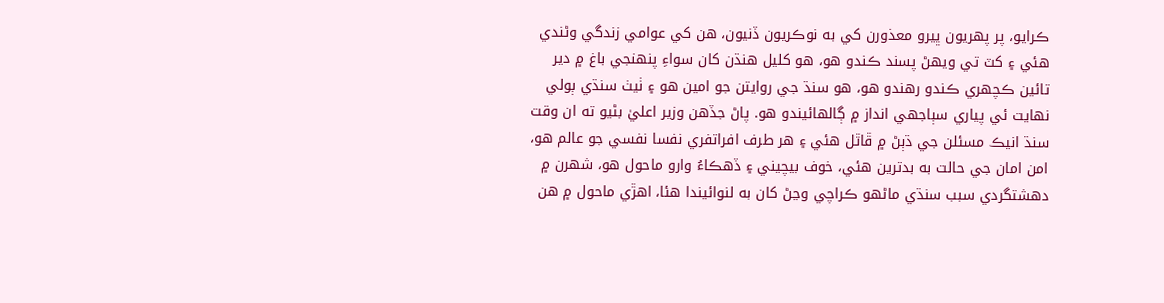ڪرايو، پر پهريون ڀيرو معذورن کي به نوڪريون ڏنيون، هن کي عوامي زندگي وڻندي هئي ۽ کٽ تي ويهڻ پسند ڪندو هو، هو کليل هنڌن کان سواءِ پنهنجي باغ ۾ دير تائين ڪچهري ڪندو رهندو هو، هو سنڌ جي روايتن جو امين هو ۽ ٺيٺ سنڌي ٻولي نهايت ئي پياري سٻاجهي انداز ۾ ڳالهائيندو هو. پاڻ جڏهن وزير اعليٰ بڻيو ته ان وقت سنڌ انيڪ مسئلن جي ڌٻڻ ۾ ڦاٿل هئي ۽ هر طرف افراتفري نفسا نفسي جو عالم هو، امن امان جي حالت به بدترين هئي، خوف بيچيني ۽ ڏهڪاءُ وارو ماحول هو، شهرن ۾ دهشتگردي سبب سنڌي ماڻهو ڪراچي وڃڻ کان به لنوائيندا هئا، اهڙي ماحول ۾ هن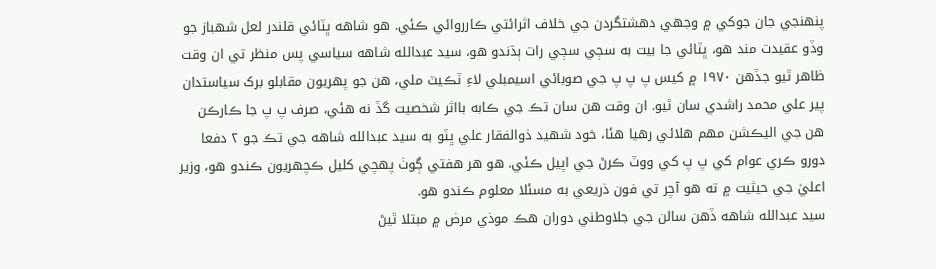پنهنجي جان جوکي ۾ وجهي دهشتگردن جي خلاف اثرائتي ڪارروائي ڪئي. هو شاهه ڀٽائي قلندر لعل شهباز جو وڏو عقيدت مند هو، ڀٽائي جا بيت به سڄي سڄي رات ٻڌندو هو، سيد عبدالله شاهه سياسي پس منظر تي ان وقت ظاهر ٿيو جڏهن ۱۹۷۰ ۾ کيس پ پ پ جي صوبائي اسيمبلي لاءِ ٽڪيٽ ملي، هن جو پهريون مقابلو برک سياستدان پير علي محمد راشدي سان ٿيو. ان وقت هن سان تڪ جي ڪابه بااثر شخصيت گڏ نه هئي، صرف پ پ جا ڪارڪن هن جي اليڪشن مهم هلائي رهيا هئا، خود شهيد ذوالفقار علي ڀٽو به سيد عبدالله شاهه جي تڪ جو ۲ دفعا دورو ڪري عوام کي پ پ کي ووٽ ڪرڻ جي اپيل ڪئي. هو هر هفتي ڳوٺ پهچي کليل ڪچهريون ڪندو هو، وزير اعليٰ جي حيثيت ۾ ته هو آچر تي فون ذريعي به مسئلا معلوم ڪندو هو.
سيد عبدالله شاهه ڏهن سالن جي جلاوطني دوران هڪ موذي مرض ۾ مبتلا ٿيڻ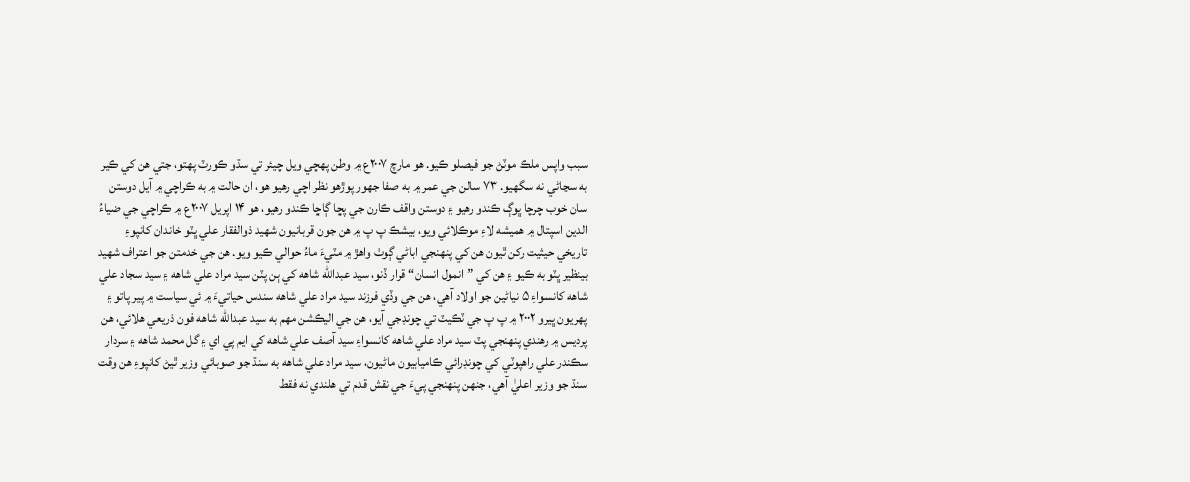سبب واپس ملڪ موٽڻ جو فيصلو ڪيو. هو مارچ ۲۰۰۷ع ۾ وطن پهچي ويل چيئر تي سڌو ڪورٽ پهتو، جتي هن کي ڪير به سڃاڻي نه سگهيو. ۷۳ سالن جي عمر ۾ به صفا جهور پوڙهو نظر اچي رهيو هو، ان حالت ۾ به ڪراچي ۾ آيل دوستن سان خوب چرچا ڀوڳ ڪندو رهيو ۽ دوستن واقف ڪارن جي پڇا ڳاڇا ڪندو رهيو، هو ۱۴ اپريل ۲۰۰۷ع ۾ ڪراچي جي ضياءُ الدين اسپتال ۾ هميشه لاءِ موڪلائي ويو، بيشڪ پ پ ۾ هن جون قربانيون شهيد ذوالفقار علي ڀٽو خاندان کانپوءِ تاريخي حيثيت رکن ٿيون هن کي پنهنجي اباڻي ڳوٺ واهڙ ۾ مٽيءَ ماءُ حوالي ڪيو ويو. هن جي خدمتن جو اعتراف شهيد بينظير ڀٽو به ڪيو ۽ هن کي ”انمول انسان“ قرار ڏنو، سيد عبدالله شاهه کي ٻن پٽن سيد مراد علي شاهه ۽ سيد سجاد علي شاهه کانسواءِ ۵ نياڻين جو اولاد آهي، هن جي وڏي فرزند سيد مراد علي شاهه سندس حياتيءَ ۾ ئي سياست ۾ پير پاتو ۽ پهريون ڀيرو ۲۰۰۲ ۾ پ پ جي ٽڪيٽ تي چونڊجي آيو، هن جي اليڪشن مهم به سيد عبدالله شاهه فون ذريعي هلائي، هن پرديس ۾ رهندي پنهنجي پٽ سيد مراد علي شاهه کانسواءِ سيد آصف علي شاهه کي ايم پي اي ۽ گل محمد شاهه ۽ سردار سڪندر علي راهپوٽي کي چونڊرائي ڪاميابيون ماڻيون، سيد مراد علي شاهه به سنڌ جو صوبائي وزير ٿيڻ کانپوءِ هن وقت سنڌ جو وزير اعليٰ آهي، جنهن پنهنجي پيءَ جي نقش قدم تي هلندي نه فقط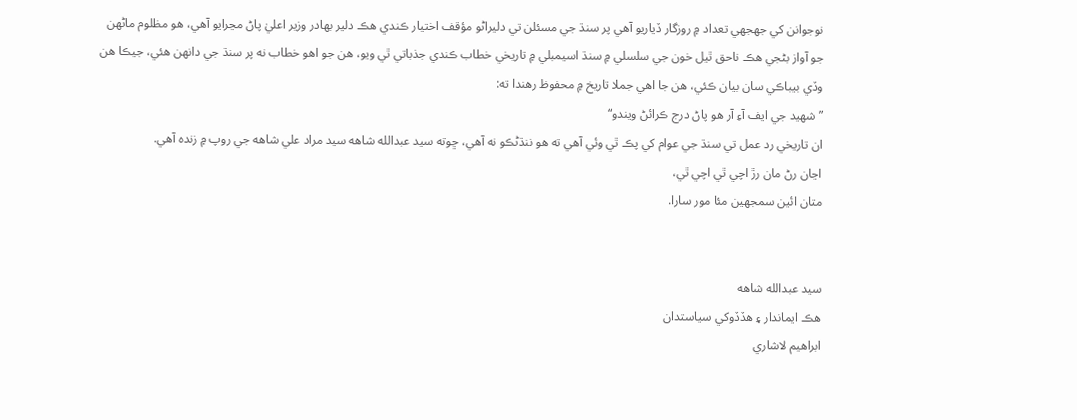نوجوانن کي جهجهي تعداد ۾ روزگار ڏياريو آهي پر سنڌ جي مسئلن تي دليراڻو مؤقف اختيار ڪندي هڪ دلير بهادر وزير اعليٰ پاڻ مڃرايو آهي، هو مظلوم ماڻهن جو آواز بڻجي هڪ ناحق ٿيل خون جي سلسلي ۾ سنڌ اسيمبلي ۾ تاريخي خطاب ڪندي جذباتي ٿي ويو، هن جو اهو خطاب نه پر سنڌ جي دانهن هئي، جيڪا هن وڏي بيباڪي سان بيان ڪئي، هن جا اهي جملا تاريخ ۾ محفوظ رهندا ته:
”شهيد جي ايف آءِ آر هو پاڻ درج ڪرائڻ ويندو“
ان تاريخي رد عمل تي سنڌ جي عوام کي پڪ ٿي وئي آهي ته هو ننڌڻڪو نه آهي، ڇوته سيد عبدالله شاهه سيد مراد علي شاهه جي روپ ۾ زنده آهي.
اڃان رڻ مان رڙ اچي ٿي اچي ٿي،
متان ائين سمجهين مئا مور سارا.


سيد عبدالله شاهه
هڪ ايماندار ۽ هڏڏوکي سياستدان
ابراهيم لاشاري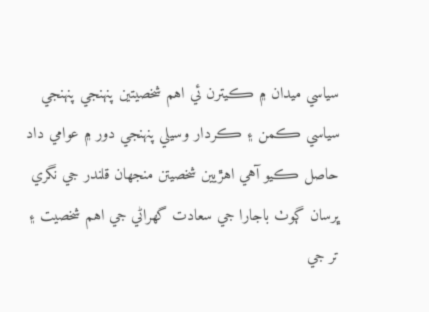سياسي ميدان ۾ ڪيترن ئي اهم شخصيتين پنهنجي پنهنجي سياسي ڪمن ۽ ڪردار وسيلي پنهنجي دور ۾ عوامي داد حاصل ڪيو آهي اهڙيين شخصيتن منجهان قلندر جي نگري ڀرسان ڳوٺ باجارا جي سعادت گهراڻي جي اهم شخصيت ۽ تر جي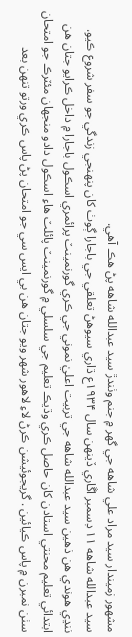مشهور زميندار سيد مراد علي شاهه جي گهر ۾ جنم وٺندڙ سيد عبدالله شاهه پڻ هڪ آهي.
سيد عبدالله شاهه ۱۱ ڊسمبر اڱاري ڏينهن سال ۱۹۳۴ع ڌاري سيوهڻ تعلقي جي باجارا ڳوٺ کان پنهنجي زندگي جو سفر شروع ڪيو. ننڍي هوندي هن ذهين سيد عبدالله شاهه جي تربيت اعليٰ نموني جي ڪري گورنمينٽ پرائمري اسڪول باجارا ۾ داخل ڪرايو جتان هن ابتدائي تعليم محنتي استادن کان حاصل ڪري وڌيڪ تعليم جي سلسلي ۾ گورنمينٽ پائلٽ هاءِ اسڪول دادو منجهان مئٽرڪ جو امتحان سٺن نمبرن ۾ پاس ڪيائين . گريجوئيشن ڪرڻ لاءِ لاهور شهر ويو جتان هن بي ايس سي جو امتحان پڻ پاس ڪري ورتو تنهن بعد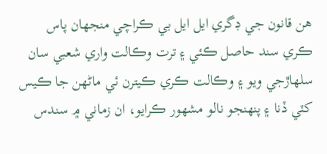هن قانون جي ڊگري ايل ايل بي ڪراچي منجهان پاس ڪري سند حاصل ڪئي ۽ ترت وڪالت واري شعبي سان سلهاڙجي ويو ۽ وڪالت ڪري ڪيترن ئي ماڻهن جا ڪيس کٽي ڏنا ۽ پنهنجو نالو مشهور ڪرايو، ان زماني ۾ سندس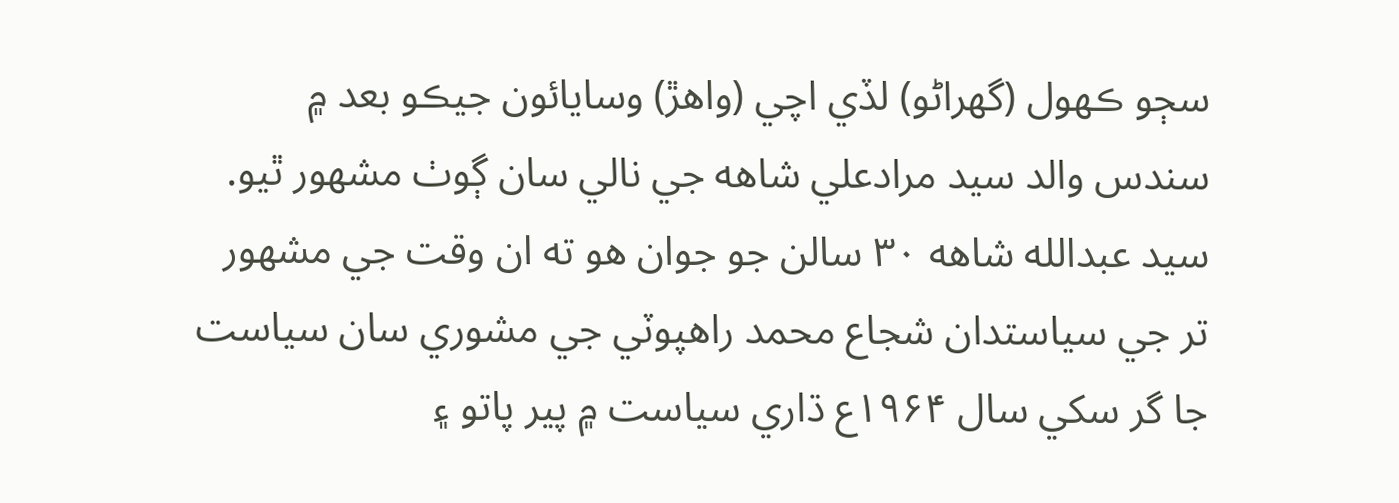سڄو ڪهول (گهراڻو) لڏي اچي (واهڙ) وسايائون جيڪو بعد ۾ سندس والد سيد مرادعلي شاهه جي نالي سان ڳوٺ مشهور ٿيو.
سيد عبدالله شاهه ۳۰ سالن جو جوان هو ته ان وقت جي مشهور تر جي سياستدان شجاع محمد راهپوٽي جي مشوري سان سياست جا گر سکي سال ۱۹۶۴ع ڌاري سياست ۾ پير پاتو ۽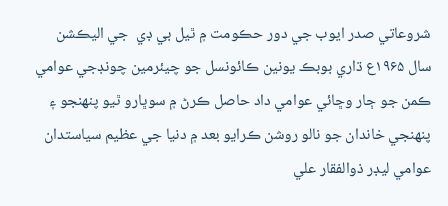شروعاتي صدر ايوب جي دور حڪومت ۾ ٿيل بي ڊي  جي اليڪشن سال ۱۹۶۵ع ڌاري بوبڪ يونين ڪائونسل جو چيئرمين چونڊجي عوامي ڪمن جو ڄار وڇائي عوامي داد حاصل ڪرڻ ۾ سوڀارو ٿيو پنهنجو ۽ پنهنجي خاندان جو نالو روشن ڪرايو بعد ۾ دنيا جي عظيم سياستدان عوامي ليڊر ذوالفقار علي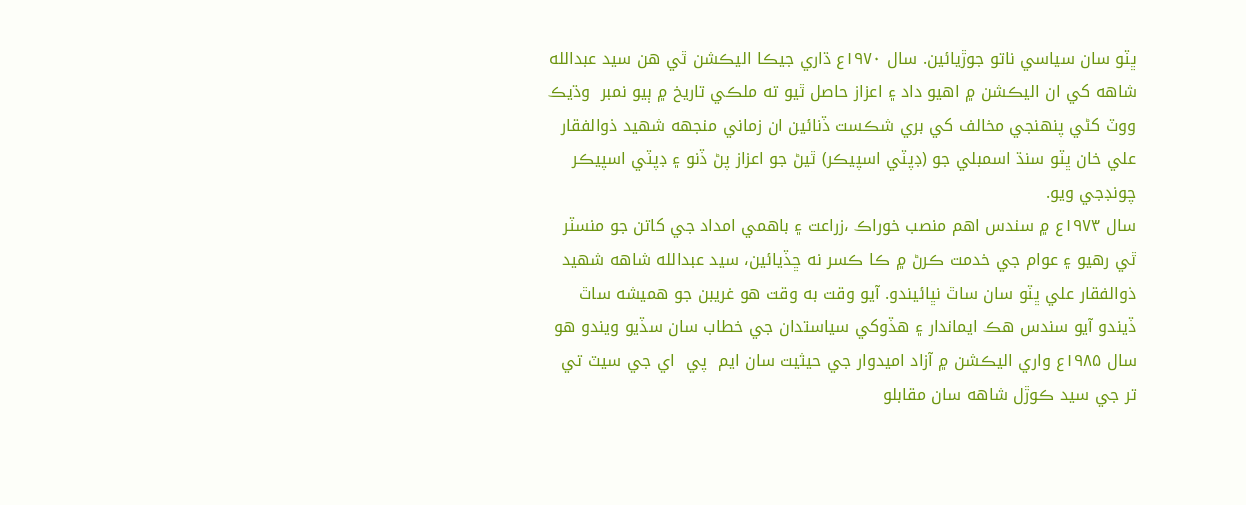ڀٽو سان سياسي ناتو جوڙيائين. سال ۱۹۷۰ع ڌاري جيڪا اليڪشن ٿي هن سيد عبدالله شاهه کي ان اليڪشن ۾ اهيو داد ۽ اعزاز حاصل ٿيو ته ملڪي تاريخ ۾ ٻيو نمبر  وڌيڪ ووٽ کڻي پنهنجي مخالف کي بري شڪست ڏنائين ان زماني منجهه شهيد ذوالفقار علي خان ڀٽو سنڌ اسمبلي جو (ڊپٽي اسپيڪر) ٿيڻ جو اعزاز پڻ ڏنو ۽ ڊپٽي اسپيڪر چونڊجي ويو.
سال ۱۹۷۳ع ۾ سندس اهم منصب خوراڪ ،زراعت ۽ باهمي امداد جي کاتن جو منسٽر ٿي رهيو ۽ عوام جي خدمت ڪرڻ ۾ ڪا ڪسر نه ڇڏيائين، سيد عبدالله شاهه شهيد ذوالفقار علي ڀٽو سان ساٿ نڀائيندو. آيو وقت به وقت هو غريبن جو هميشه ساٿ ڏيندو آيو سندس هڪ ايماندار ۽ هڏوکي سياستدان جي خطاب سان سڏيو ويندو هو سال ۱۹۸۵ع واري اليڪشن ۾ آزاد اميدوار جي حيثيت سان ايم  پي  اي جي سيٽ تي تر جي سيد ڪوڙل شاهه سان مقابلو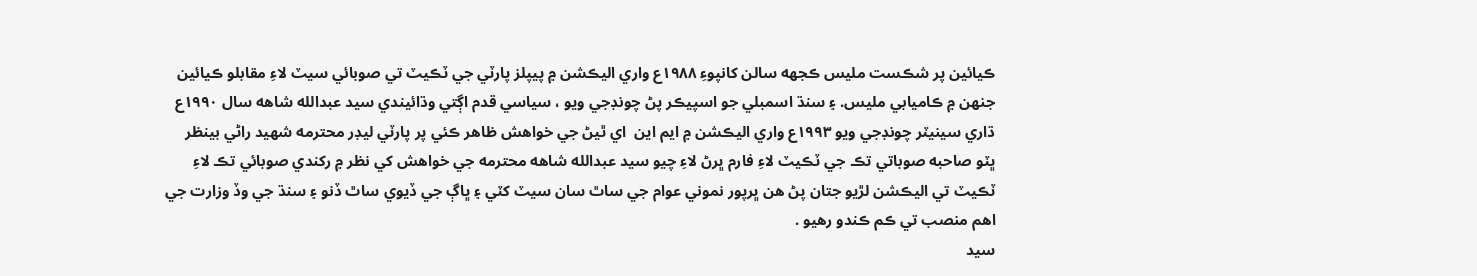ڪيائين پر شڪست مليس ڪجهه سالن کانپوءِ ۱۹۸۸ع واري اليڪشن ۾ پيپلز پارٽي جي ٽڪيٽ تي صوبائي سيٽ لاءِ مقابلو ڪيائين جنهن ۾ ڪاميابي مليس. ۽ سنڌ اسمبلي جو اسپيڪر پڻ چونڊجي ويو ، سياسي قدم اڳتي وڌائيندي سيد عبدالله شاهه سال ۱۹۹۰ع ڌاري سينيٽر چونڊجي ويو ۱۹۹۳ع واري اليڪشن ۾ ايم اين  اي ٿيڻ جي خواهش ظاهر ڪئي پر پارٽي ليڊر محترمه شهيد راڻي بينظر ڀٽو صاحبه صوباتي تڪ جي ٽڪيٽ لاءِ فارم ڀرڻ لاءِ چيو سيد عبدالله شاهه محترمه جي خواهش کي نظر ۾ رکندي صوبائي تڪ لاءِ ٽڪيٽ تي اليڪشن لڙيو جتان پڻ هن ڀرپور نموني عوام جي ساٿ سان سيٽ کٽي ۽ ڀاڳ جي ڏيوي ساٿ ڏنو ۽ سنڌ جي وڏ وزارت جي اهم منصب تي ڪم ڪندو رهيو .
سيد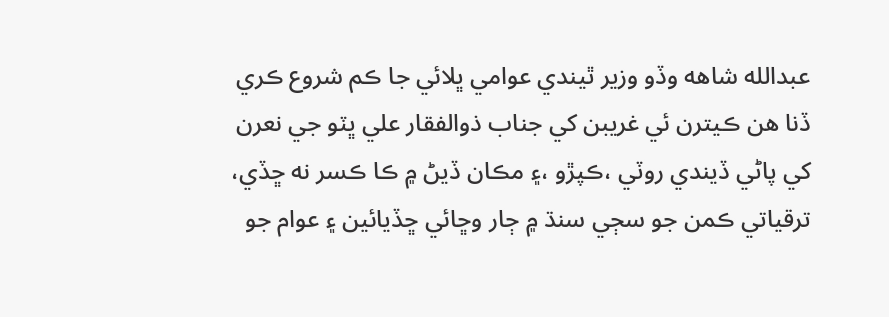عبدالله شاهه وڏو وزير ٿيندي عوامي ڀلائي جا ڪم شروع ڪري ڏنا هن ڪيترن ئي غريبن کي جناب ذوالفقار علي ڀٽو جي نعرن کي پاڻي ڏيندي روٽي ،ڪپڙو ،۽ مڪان ڏيڻ ۾ ڪا ڪسر نه ڇڏي، ترقياتي ڪمن جو سڄي سنڌ ۾ ڄار وڇائي ڇڏيائين ۽ عوام جو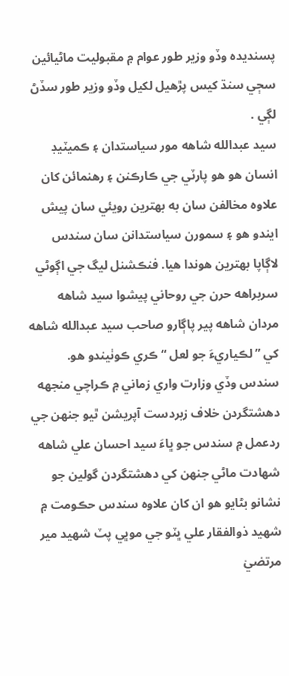پسنديده وڏو وزير طور عوام ۾ مقبوليت ماڻيائين سڄي سنڌ کيس پڙهيل لکيل وڏو وزير طور سڏڻ لڳي .
سيد عبدالله شاهه مور سياستدان ۽ ڪميٽيڊ انسان هو هو پارٽي جي ڪارڪنن ۽ رهنمائن کان علاوه مخالفن سان به بهترين رويئي سان پيش ايندو هو ۽ سمورن سياستدانن سان سندس لاڳاپا بهترين هوندا هيا. فنڪشنل ليگ جي اڳوڻي سربراهه حرن جي روحاني پيشوا سيد شاهه مردان شاهه پير پاڳارو صاحب سيد عبدالله شاهه کي ”لڪياريءَ جو لعل “ ڪري ڪوٺيندو هو.
سندس وڏي وزارت واري زماني ۾ ڪراچي منجهه دهشتگردن خلاف زبردست آپريشن ٿيو جنهن جي ردعمل ۾ سندس جو ڀاءَ سيد احسان علي شاهه شهادت ماڻي جنهن کي دهشتگردن گولين جو نشانو بڻايو هو ان کان علاوه سندس حڪومت ۾ شهيد ذوالفقار علي ڀٽو جي موڀي پٽ شهيد مير مرتضيٰ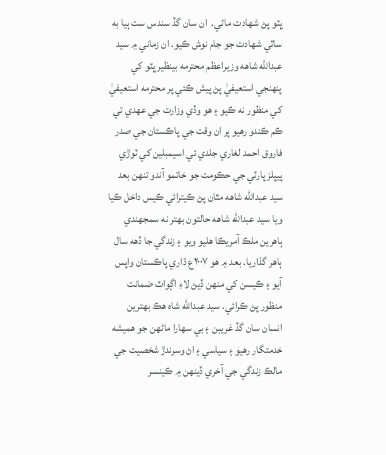ڀٽو پڻ شهادت ماڻي.  ان سان گڏ سندس ست ٻيا به ساٿي شهادت جو جام نوش ڪيو. ان زماني ۾ سيد عبدالله شاهه وزيراعظم محترمه بينظير ڀٽو کي پنهنجي استعيفيٰ پڻ پيش ڪئي پر محترمه استعيفيٰ کي منظور نه ڪيو ۽ هو وڏي وزارت جي عهدي تي ڪم ڪندو رهيو پر ان وقت جي پاڪستان جي صدر فاروق احمد لغاري جلدي ئي اسيمبلين کي ٽوڙي پيپلز پارٽي جي حڪومت جو خاتمو آندو تنهن بعد سيد عبدالله شاهه مٿان پڻ ڪيترائي ڪيس داخل ڪيا ويا سيد عبدالله شاهه حالتون بهتر نه سمجهندي ٻاهرين ملڪ آمريڪا هليو ويو ۽ زندگي جا ڏهه سال ٻاهر گذاريا. بعد ۾ هو ۲۰۰۷ع ڌاري پاڪستان واپس آيو ۽ ڪيسن کي منهن ڏيڻ لاءِ اڳواٽ ضمانت منظور پڻ ڪرائي. سيد عبدالله شاه هڪ بهترين انسان سان گڏ غريبن ۽ بي سهارا ماڻهن جو هميشه خدمتگار رهيو ۽ سياسي ۽ اڻ وسرندڙ شخصيت جي مالڪ زندگي جي آخري ڏينهن ۾ ڪينسر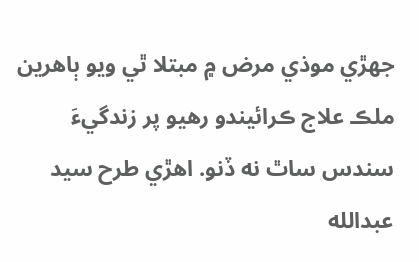جهڙي موذي مرض ۾ مبتلا ٿي ويو ٻاهرين ملڪ علاج ڪرائيندو رهيو پر زندگيءَ سندس ساٿ نه ڏنو. اهڙي طرح سيد عبدالله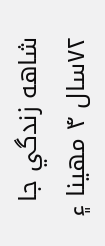شاهه زندگي جا ۷۲سال ۴ مهينا ۽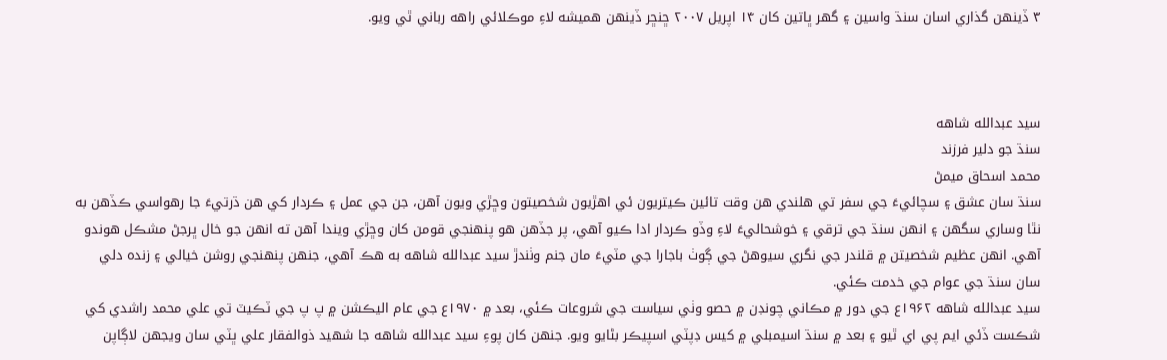۳ ڏينهن گذاري اسان سنڌ واسين ۽ گهر ڀاتين کان ۱۴ اپريل ۲۰۰۷ ڇنڇر ڏينهن هميشه لاءِ موڪلائي راهه رباني ٿي ويو.



سيد عبدالله شاهه
سنڌ جو دلير فرزند
محمد اسحاق ميمڻ
سنڌ سان عشق ۽ سچائيءَ جي سفر تي هلندي هن وقت تائين ڪيتريون ئي اهڙيون شخصيتون وڇڙي ويون آهن، جن جي عمل ۽ ڪردار کي هن ڌرتيءَ جا رهواسي ڪڏهن به نٿا وساري سگھن ۽ انهن سنڌ جي ترقي ۽ خوشحاليءَ لاءِ وڏو ڪردار ادا ڪيو آهي، پر جڏهن هو پنهنجي قومن کان وڇڙي ويندا آهن ته انهن جو خال ڀرجڻ مشڪل هوندو آهي. انهن عظيم شخصيتن ۾ قلندر جي نگري سيوهڻ جي ڳوٺ باجارا جي مٽيءَ مان جنم وٺندڙ سيد عبدالله شاهه به هڪ آهي، جنهن پنهنجي روشن خيالي ۽ زنده دلي سان سنڌ جي عوام جي خدمت ڪئي.
سيد عبدالله شاهه ۱۹۶۲ع جي دور ۾ مڪاني چونڊن ۾ حصو وٺي سياست جي شروعات ڪئي، بعد ۾ ۱۹۷۰ع جي عام اليڪشن ۾ پ پ جي ٽڪيٽ تي علي محمد راشدي کي شڪست ڏئي ايم پي اي ٿيو ۽ بعد ۾ سنڌ اسيمبلي ۾ کيس ڊپٽي اسپيڪر بڻايو ويو. جنهن کان پوءِ سيد عبدالله شاهه جا شهيد ذوالفقار علي ڀٽي سان ويجهن لاڳاپن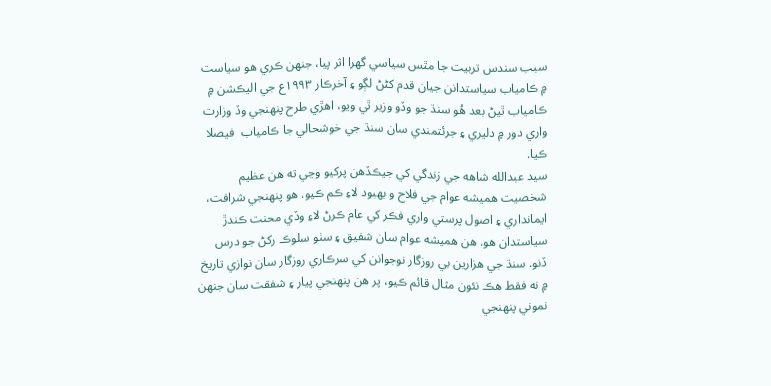سبب سندس تربيت جا مٿس سياسي گهرا اثر پيا، جنهن ڪري هو سياست ۾ ڪامياب سياستدانن جيان قدم کڻڻ لڳو ۽ آخرڪار ۱۹۹۳ع جي اليڪشن ۾ ڪامياب ٿيڻ بعد هُو سنڌ جو وڏو وزير ٿي ويو، اهڙي طرح پنهنجي وڏ وزارت واري دور ۾ دليري ۽ جرئتمندي سان سنڌ جي خوشحالي جا ڪامياب  فيصلا ڪيا.
سيد عبدالله شاهه جي زندگي کي جيڪڏهن پرکيو وڃي ته هن عظيم شخصيت هميشه عوام جي فلاح و بهبود لاءِ ڪم ڪيو. هو پنهنجي شرافت، ايمانداري ۽ اصول پرستي واري فڪر کي عام ڪرڻ لاءِ وڏي محنت ڪندڙ سياستدان هو. هن هميشه عوام سان شفيق ۽ سٺو سلوڪ رکڻ جو درس ڏنو. سنڌ جي هزارين بي روزگار نوجوانن کي سرڪاري روزگار سان نوازي تاريخ ۾ نه فقط هڪ نئون مثال قائم ڪيو، پر هن پنهنجي پيار ۽ شفقت سان جنهن نموني پنهنجي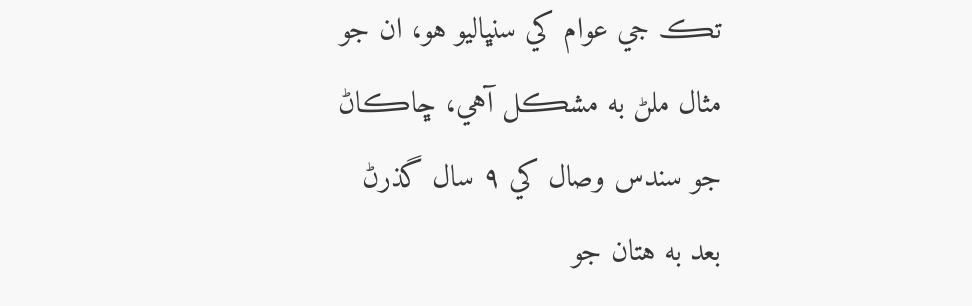تڪ جي عوام کي سنڀاليو هو، ان جو مثال ملڻ به مشڪل آهي، ڇاڪاڻ جو سندس وصال کي ۹ سال گذرڻ بعد به هتان جو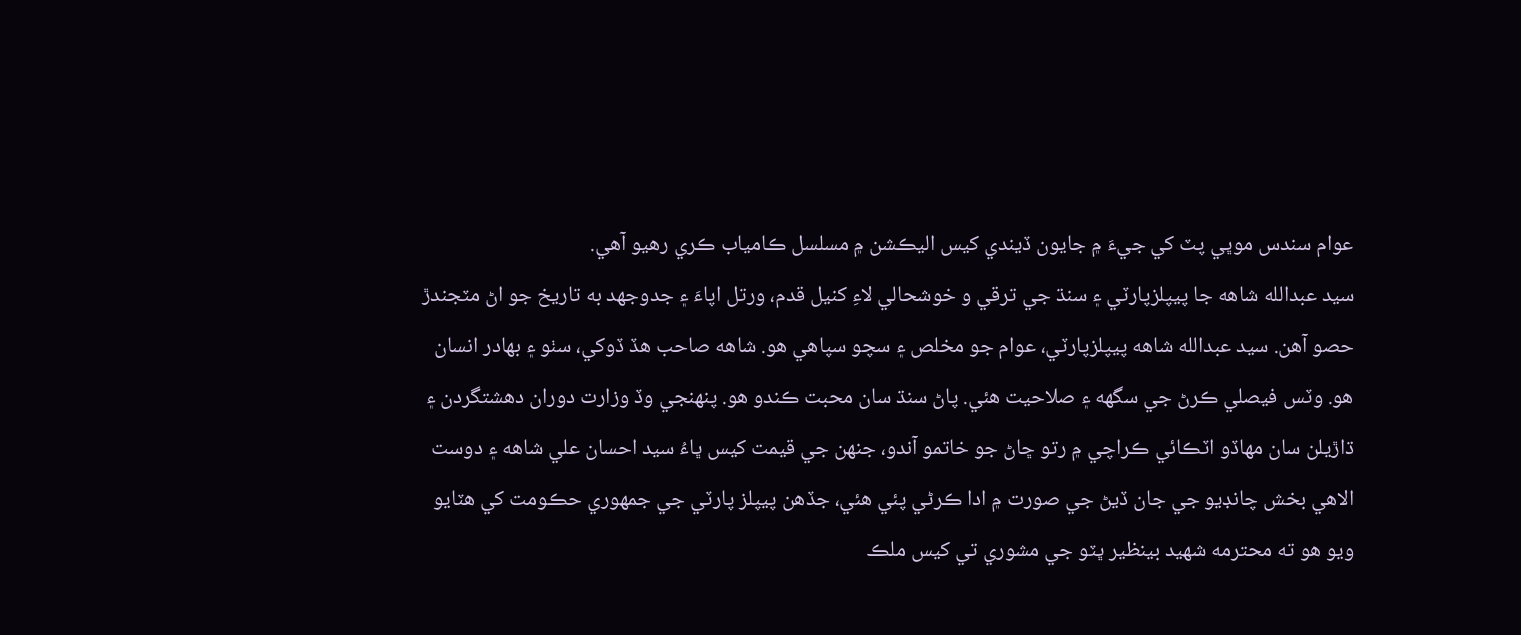عوام سندس موڀي پٽ کي جيءَ ۾ جايون ڏيندي کيس اليڪشن ۾ مسلسل ڪامياب ڪري رهيو آهي.
سيد عبدالله شاهه جا پيپلزپارٽي ۽ سنڌ جي ترقي و خوشحالي لاءِ کنيل قدم، ورتل اپاءَ ۽ جدوجهد به تاريخ جو اڻ مٽجندڙ حصو آهن. سيد عبدالله شاهه پيپلزپارٽي، عوام جو مخلص ۽ سچو سپاهي هو. شاهه صاحب هڏ ڏوکي، سٺو ۽ بهادر انسان هو. وٽس فيصلي ڪرڻ جي سگھه ۽ صلاحيت هئي. پاڻ سنڌ سان محبت ڪندو هو. پنهنجي وڏ وزارت دوران دهشتگردن ۽ ڌاڙيلن سان مهاڏو اٽڪائي ڪراچي ۾ رتو ڇاڻ جو خاتمو آندو، جنهن جي قيمت کيس ڀاءُ سيد احسان علي شاهه ۽ دوست الاهي بخش چانڊيو جي جان ڏيڻ جي صورت ۾ ادا ڪرڻي پئي هئي، جڏهن پيپلز پارٽي جي جمهوري حڪومت کي هٽايو ويو هو ته محترمه شهيد بينظير ڀٽو جي مشوري تي کيس ملڪ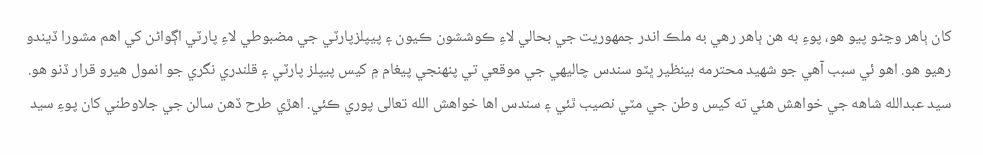کان ٻاهر وڃڻو پيو هو، پوءِ به هن ٻاهر رهي به ملڪ اندر جمهوريت جي بحالي لاءِ ڪوششون ڪيون ۽ پيپلزپارٽي جي مضبوطي لاءِ پارٽي اڳواڻن کي اهم مشورا ڏيندو رهيو هو. اهو ئي سبب آهي جو شهيد محترمه بينظير ڀٽو سندس چاليهي جي موقعي تي پنهنجي پيغام ۾ کيس پيپلز پارٽي ۽ قلندري نگري جو انمول هيرو قرار ڏنو هو.
سيد عبدالله شاهه جي خواهش هئي ته کيس وطن جي مٽي نصيب ٿئي ۽ سندس اها خواهش الله تعالى پوري ڪئي. اهڙي طرح ڏهن سالن جي جلاوطني کان پوءِ سيد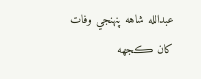عبدالله شاهه پنهنجي وفات کان ڪجهه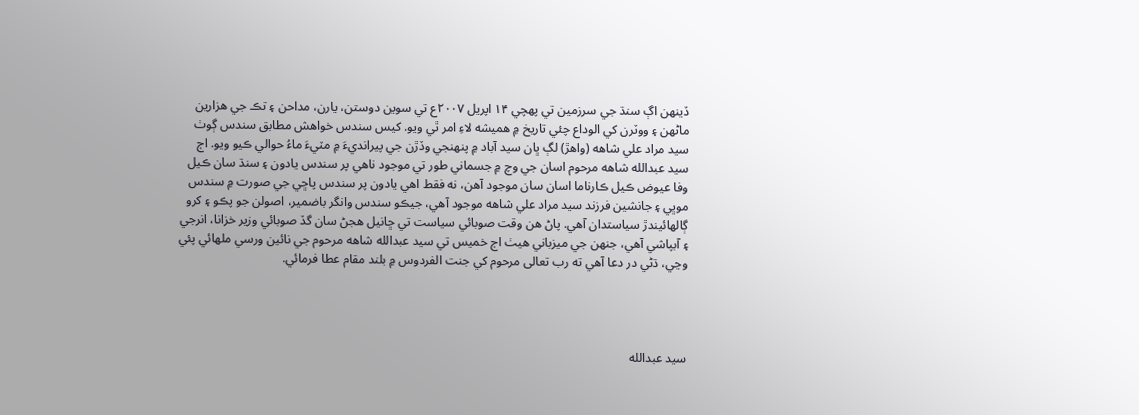ڏينهن اڳ سنڌ جي سرزمين تي پهچي ۱۴ اپريل ۲۰۰۷ع تي سوين دوستن، يارن، مداحن ۽ تڪ جي هزارين ماڻهن ۽ ووٽرن کي الوداع چئي تاريخ ۾ هميشه لاءِ امر ٿي ويو. کيس سندس خواهش مطابق سندس ڳوٺ سيد مراد علي شاهه (واهڙ) لڳ ڀان سيد آباد ۾ پنهنجي وڏڙن جي پيرانديءَ ۾ مٽيءَ ماءُ حوالي ڪيو ويو. اڄ سيد عبدالله شاهه مرحوم اسان جي وچ ۾ جسماني طور تي موجود ناهي پر سندس يادون ۽ سنڌ سان ڪيل وفا عيوض ڪيل ڪارناما اسان سان موجود آهن، نه فقط اهي يادون پر سندس پاڇي جي صورت ۾ سندس موڀي ۽ جانشين فرزند سيد مراد علي شاهه موجود آهي، جيڪو سندس وانگر باضمير، اصولن جو پڪو ۽ کرو ڳالهائيندڙ سياستدان آهي. پاڻ هن وقت صوبائي سياست تي ڇانيل هجڻ سان گڏ صوبائي وزير خزانا، انرجي ۽ آبپاشي آهي، جنهن جي ميزباني هيٺ اڄ خميس تي سيد عبدالله شاهه مرحوم جي نائين ورسي ملهائي پئي وڃي، ڌڻي در دعا آهي ته رب تعالى مرحوم کي جنت الفردوس ۾ بلند مقام عطا فرمائي.




سيد عبدالله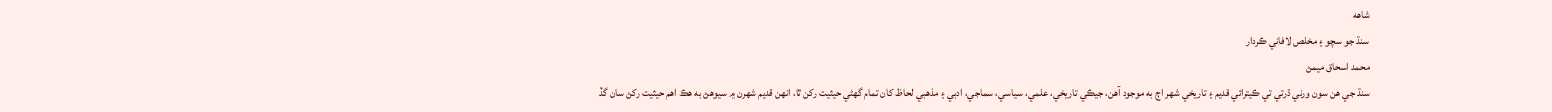شاهه
سنڌ جو سچو ۽ مخلص لافاني ڪردار
محمد اسحاق ميمڻ
سنڌ جي هن سون ورني ڌرتي تي ڪيترائي قديم ۽ تاريخي شهر اڄ به موجود آهن، جيڪي تاريخي، علمي، سياسي، سماجي، ادبي ۽ مذهبي لحاظ کان تمام گهڻي حيثيت رکن ٿا، انهن قديم شهرن ۾ سيوهڻ به هڪ اهم حيثيت رکڻ سان گڏ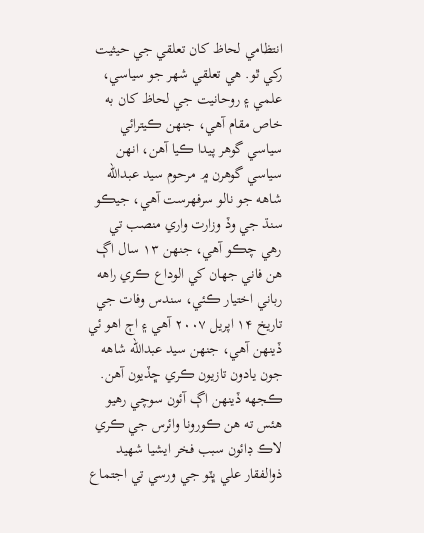انتظامي لحاظ کان تعلقي جي حيثيت رکي ٿو. هي تعلقي شهر جو سياسي، علمي ۽ روحانيت جي لحاظ کان به خاص مقام آهي، جنهن ڪيترائي سياسي گوهر پيدا ڪيا آهن، انهن سياسي گوهرن ۾ مرحوم سيد عبدالله شاهه جو نالو سرفهرست آهي، جيڪو سنڌ جي وڏ وزارت واري منصب تي رهي چڪو آهي، جنهن ۱۳ سال اڳ هن فاني جهان کي الوداع ڪري راهه رباني اختيار ڪئي، سندس وفات جي تاريخ ۱۴ اپريل ۲۰۰۷ آهي ۽ اڄ اهو ئي ڏينهن آهي، جنهن سيد عبدالله شاهه جون يادون تازيون ڪري ڇڏيون آهن.
ڪجهه ڏينهن اڳ آئون سوچي رهيو هئس ته هن ڪورونا وائرس جي ڪري لاڪ ڊائون سبب فخر ايشيا شهيد ذوالفقار علي ڀٽو جي ورسي تي اجتماع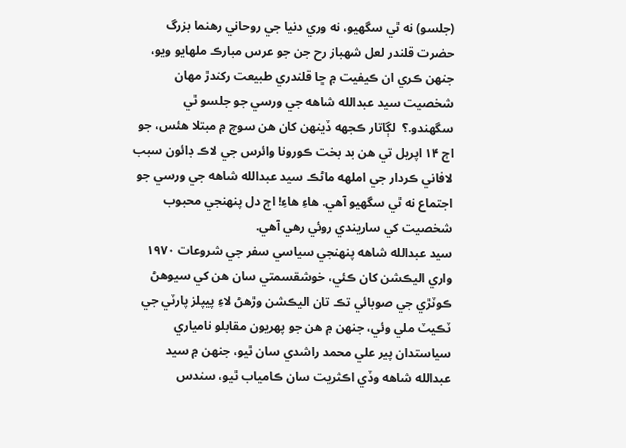(جلسو) نه ٿي سگهيو، نه وري دنيا جي روحاني رهنما بزرگ حضرت قلندر لعل شهباز رح جن جو عرس مبارڪ ملهايو ويو، جنهن ڪري ان ڪيفيت ۾ ڇا قلندري طبيعت رکندڙ مهان شخصيت سيد عبدالله شاهه جي ورسي جو جلسو ٿي سگهندو.؟  لڳاتار ڪجهه ڏينهن کان هن سوچ ۾ مبتلا هئس، جو اڄ ۱۴ اپريل تي هن بد بخت ڪورونا وائرس جي لاڪ ڊائون سبب لافاني ڪردار جي املهه ماڻڪ سيد عبدالله شاهه جي ورسي جو اجتماع نه ٿي سگهيو آهي. هاءِ هاءِ! اڄ دل پنهنجي محبوب شخصيت کي ساريندي روئي رهي آهي.
سيد عبدالله شاهه پنهنجي سياسي سفر جي شروعات ۱۹۷۰ واري اليڪشن کان ڪئي، خوشقسمتي سان هن کي سيوهڻ ڪوٽڙي جي صوبائي تڪ تان اليڪشن وڙهڻ لاءِ پيپلز پارٽي جي ٽڪيٽ ملي وئي، جنهن ۾ هن جو پهريون مقابلو نامياري سياستدان پير علي محمد راشدي سان ٿيو، جنهن ۾ سيد عبدالله شاهه وڏي اڪثريت سان ڪامياب ٿيو، سندس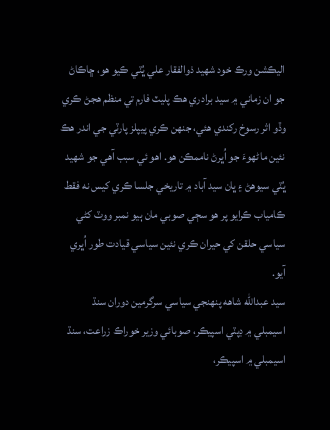اليڪشن ورڪ خود شهيد ذوالفقار علي ڀُٽي ڪيو هو، ڇاڪاڻ جو ان زماني ۾ سيد برادري هڪ پليٽ فارم تي منظم هجڻ ڪري وڏو اثر رسوخ رکندي هئي، جنهن ڪري پيپلز پارٽي جي اندر هڪ نئين ماڻهوءَ جو اُڀرڻ ناممڪن هو. اهو ئي سبب آهي جو شهيد ڀُٽي سيوهڻ ۽ ڀان سيد آباد ۾ تاريخي جلسا ڪري کيس نه فقط ڪامياب ڪرايو پر هو سڄي صوبي مان ٻيو نمبر ووٽ کڻي سياسي حلقن کي حيران ڪري نئين سياسي قيادت طور اُڀري آيو.
سيد عبدالله شاهه پنهنجي سياسي سرگرمين دوران سنڌ اسيمبلي ۾ ڊپٽي اسپيڪر، صوبائي وزير خوراڪ زراعت، سنڌ اسيمبلي ۾ اسپيڪر،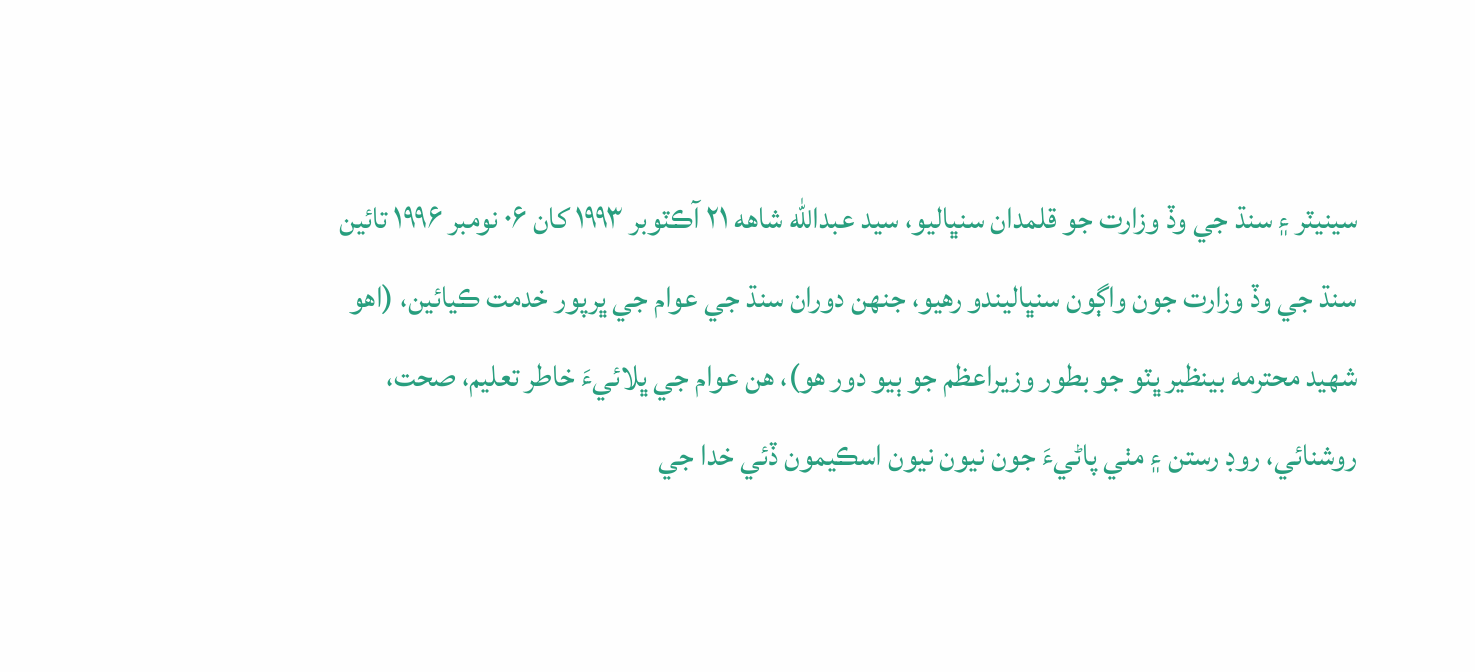سينيٽر ۽ سنڌ جي وڏ وزارت جو قلمدان سنڀاليو، سيد عبدالله شاهه ۲۱ آڪٽوبر ۱۹۹۳ کان ۰۶ نومبر ۱۹۹۶ تائين سنڌ جي وڏ وزارت جون واڳون سنڀاليندو رهيو، جنهن دوران سنڌ جي عوام جي ڀرپور خدمت ڪيائين، (اهو شهيد محترمه بينظير ڀٽو جو بطور وزيراعظم جو ٻيو دور هو)، هن عوام جي ڀلائيءَ خاطر تعليم، صحت، روشنائي، روڊ رستن ۽ مٺي پاڻيءَ جون نيون نيون اسڪيمون ڏئي خدا جي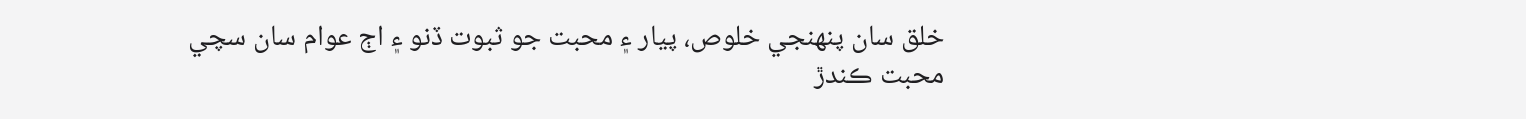خلق سان پنهنجي خلوص، پيار ۽ محبت جو ثبوت ڏنو ۽ اڄ عوام سان سچي محبت ڪندڙ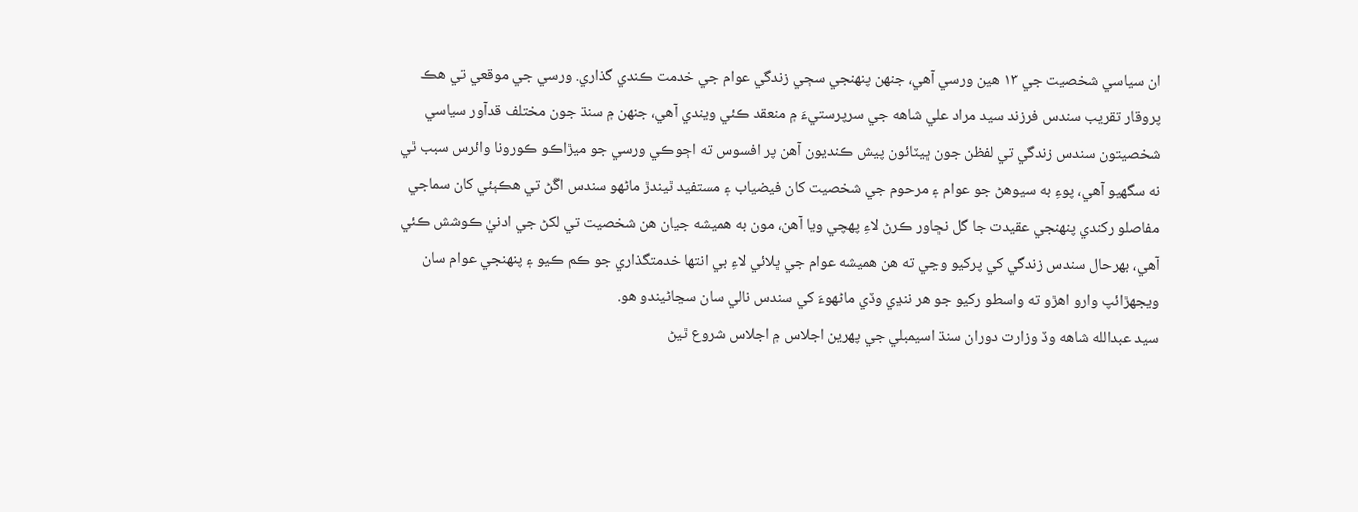ان سياسي شخصيت جي ۱۳ هين ورسي آهي، جنهن پنهنجي سڄي زندگي عوام جي خدمت ڪندي گذاري. ورسي جي موقعي تي هڪ پروقار تقريب سندس فرزند سيد مراد علي شاهه جي سرپرستيءَ ۾ منعقد ڪئي ويندي آهي، جنهن ۾ سنڌ جون مختلف قدآور سياسي شخصيتون سندس زندگي تي لفظن جون ڀيٽائون پيش ڪنديون آهن پر افسوس ته اڄوڪي ورسي جو ميڙاڪو ڪورونا وائرس سبب ٿي نه سگهيو آهي، پوءِ به سيوهڻ جو عوام ۽ مرحوم جي شخصيت کان فيضياب ۽ مستفيد ٿيندڙ ماڻهو سندس اڱڻ تي هڪٻئي کان سماجي مفاصلو رکندي پنهنجي عقيدت جا گل نڇاور ڪرڻ لاءِ پهچي ويا آهن، مون به هميشه جيان هن شخصيت تي لکڻ جي ادنيٰ ڪوشش ڪئي آهي، بهرحال سندس زندگي کي پرکيو وڃي ته هن هميشه عوام جي ڀلائي لاءِ بي انتها خدمتگذاري جو ڪم ڪيو ۽ پنهنجي عوام سان ويجهڙائپ وارو اهڙو ته واسطو رکيو جو هر ننڍي وڏي ماڻهوءَ کي سندس نالي سان سڃاڻيندو هو.
سيد عبدالله شاهه وڏ وزارت دوران سنڌ اسيمبلي جي پهرين اجلاس ۾ اجلاس شروع ٿيڻ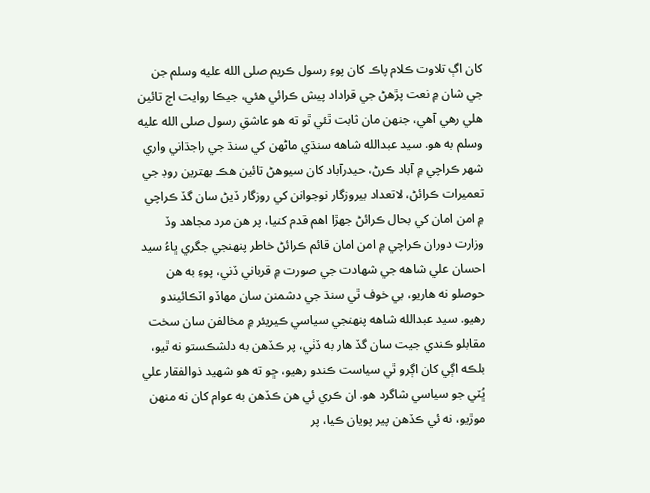کان اڳ تلاوت ڪلام پاڪ کان پوءِ رسول ڪريم صلى الله عليه وسلم جن جي شان ۾ نعت پڙهڻ جي قراداد پيش ڪرائي هئي، جيڪا روايت اڄ تائين هلي رهي آهي، جنهن مان ثابت ٿئي ٿو ته هو عاشقِ رسول صلى الله عليه وسلم به هو. سيد عبدالله شاهه سنڌي ماڻهن کي سنڌ جي راجڌاني واري شهر ڪراچي ۾ آباد ڪرڻ، حيدرآباد کان سيوهڻ تائين هڪ بهترين روڊ جي تعميرات ڪرائڻ، لاتعداد بيروزگار نوجوانن کي روزگار ڏيڻ سان گڏ ڪراچي ۾ امن امان کي بحال ڪرائڻ جهڙا اهم قدم کنيا، پر هن مرد مجاهد وڏ وزارت دوران ڪراچي ۾ امن امان قائم ڪرائڻ خاطر پنهنجي جگري ڀاءُ سيد احسان علي شاهه جي شهادت جي صورت ۾ قرباني ڏني، پوءِ به هن حوصلو نه هاريو، بي خوف ٿي سنڌ جي دشمنن سان مهاڏو اٽڪائيندو رهيو. سيد عبدالله شاهه پنهنجي سياسي ڪيريئر ۾ مخالفن سان سخت مقابلو ڪندي جيت سان گڏ هار به ڏٺي، پر ڪڏهن به دلشڪستو نه ٿيو، بلڪه اڳي کان اڳرو ٿي سياست ڪندو رهيو، ڇو ته هو شهيد ذوالفقار علي ڀُٽي جو سياسي شاگرد هو. ان ڪري ئي هن ڪڏهن به عوام کان نه منهن موڙيو، نه ئي ڪڏهن پير پويان ڪيا، پر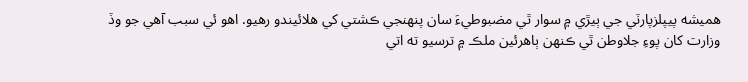هميشه پيپلزپارٽي جي ٻيڙي ۾ سوار ٿي مضبوطيءَ سان پنهنجي ڪشتي کي هلائيندو رهيو. اهو ئي سبب آهي جو وڏ وزارت کان پوءِ جلاوطن ٿي ڪنهن ٻاهرئين ملڪ ۾ ترسيو ته اتي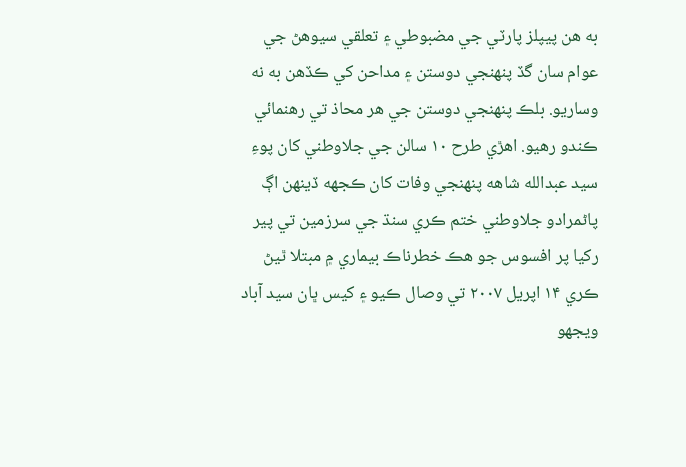به هن پيپلز پارٽي جي مضبوطي ۽ تعلقي سيوهڻ جي عوام سان گڏ پنهنجي دوستن ۽ مداحن کي ڪڏهن به نه وساريو. بلڪ پنهنجي دوستن جي هر محاذ تي رهنمائي ڪندو رهيو. اهڙي طرح ۱۰ سالن جي جلاوطني کان پوءِ سيد عبدالله شاهه پنهنجي وفات کان ڪجهه ڏينهن اڳ پاڻمرادو جلاوطني ختم ڪري سنڌ جي سرزمين تي پير رکيا پر افسوس جو هڪ خطرناڪ بيماري ۾ مبتلا ٿيڻ ڪري ۱۴ اپريل ۲۰۰۷ تي وصال ڪيو ۽ کيس ڀان سيد آباد ويجهو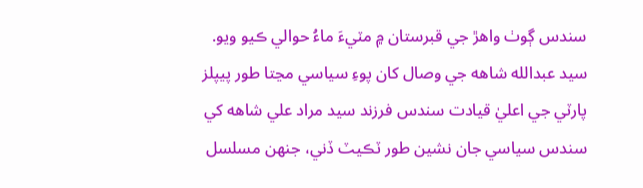سندس ڳوٺ واهڙ جي قبرستان ۾ مٽيءَ ماءُ حوالي ڪيو ويو.
سيد عبدالله شاهه جي وصال کان پوءِ سياسي مڃتا طور پيپلز پارٽي جي اعليٰ قيادت سندس فرزند سيد مراد علي شاهه کي سندس سياسي جان نشين طور ٽڪيٽ ڏني، جنهن مسلسل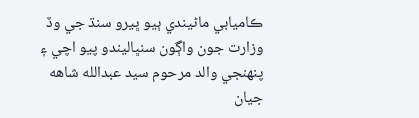ڪاميابي ماڻيندي ٻيو ڀيرو سنڌ جي وڏ وزارت جون واڳون سنڀاليندو پيو اچي ۽ پنهنجي والد مرحوم سيد عبدالله شاهه جيان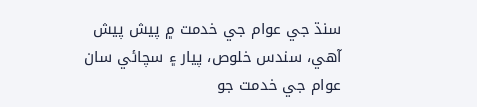سنڌ جي عوام جي خدمت ۾ پيش پيش آهي، سندس خلوص، پيار ۽ سچائي سان عوام جي خدمت جو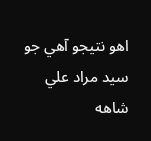اهو نتيجو آهي جو سيد مراد علي شاهه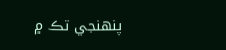پنهنجي تڪ ۾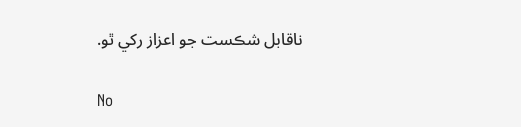ناقابل شڪست جو اعزاز رکي ٿو.

No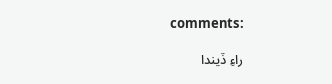comments:

راءِ ڏيندا